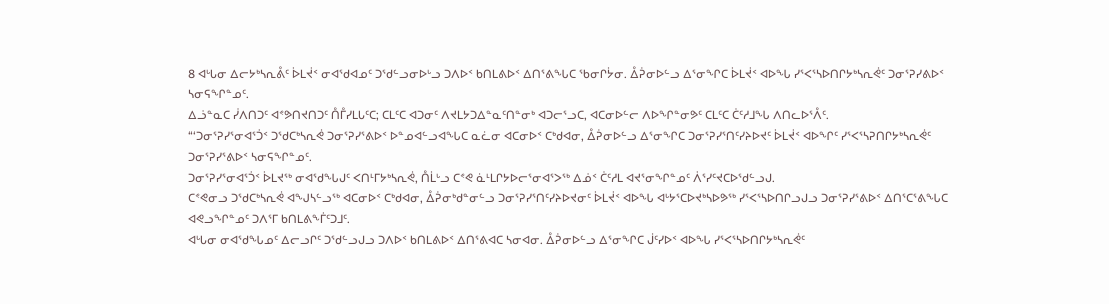8 ᐊᒡᒐᓂ ᐃᓕᔭᒃᓴᕆᕔᑦ ᐆᒪᔫᑉ ᓂᐊᖁᐊᓄᑦ ᑐᖁᓪᓗᓂᐅᒡᓗ ᑐᐱᐅᑉ ᑲᑎᒪᕕᐅᑉ ᐃᑎᕐᕕᖓᑕ ᖃᓂᒋᔮᓂ. ᐂᕉᓂᐅᓪᓗ ᐃᕐᓂᖏᑕ ᐆᒪᔫᑉ ᐊᐅᖓ ᓯᕐᐸᕐᓴᐅᑎᒋᔭᒃᓴᕆᕚᑦ ᑐᓂᕐᕈᓯᕕᐅᑉ ᓴᓂᕋᖏᓐᓄᑦ.
ᐃᓘᓐᓇᑕ ᓰᐱᑎᑐᑦ ᐊᕝᕗᑎᔪᑎᑐᑦ ᑍᒤᓯᒪᒐᑦᑕ; ᑕᒪᑦᑕ ᐊᑐᓂᑦ ᐱᔪᒪᔭᑐᐃᓐᓇᑦᑎᓐᓂᒃ ᐊᑐᓕᕐᓗᑕ, ᐊᑕᓂᐅᓪᓕ ᐱᐅᖏᓐᓂᕗᑦ ᑕᒪᑦᑕ ᑖᑦᓱᒧᖓ ᐱᑎᓚᐅᕐᐰᑦ.
“‘ᑐᓂᕐᕈᓯᕐᓂᐊᕐᑑᑉ ᑐᖁᑕᒃᓴᕆᕚ ᑐᓂᕐᕈᓯᕐᕕᐅᑉ ᐅᓐᓄᐊᓪᓗᐊᖓᑕ ᓇᓛᓂ ᐊᑕᓂᐅᑉ ᑕᒃᑯᐊᓂ, ᐂᕉᓂᐅᓪᓗ ᐃᕐᓂᖏᑕ ᑐᓂᕐᕈᓯᕐᑎᑦᓯᔨᐅᔪᑦ ᐆᒪᔫᑉ ᐊᐅᖏᑦ ᓯᕐᐸᕐᓴᕈᑎᒋᔭᒃᓴᕆᕚᑦ ᑐᓂᕐᕈᓯᕐᕕᐅᑉ ᓴᓂᕋᖏᓐᓄᑦ.
ᑐᓂᕐᕈᓯᕐᓂᐊᕐᑑᑉ ᐆᒪᔪᖅ ᓂᐊᖁᖓᒍᑦ ᐸᑎᒻᒥᔭᒃᓴᕆᕚ, ᑍᒫᒡᓗ ᑕᕝᕙ ᓈᒻᒪᒋᔭᐅᓕᕐᓂᐊᕐᐳᖅ ᐃᓅᑉ ᑖᑦᓱᒪ ᐊᔪᕐᓂᖏᓐᓄᑦ ᐲᕐᓯᑦᔪᑕᐅᖁᓪᓗᒍ.
ᑕᕝᕙᓂᓗ ᑐᖁᑕᒃᓴᕆᕚ ᐊᖑᓴᓪᓗᖅ ᐊᑕᓂᐅᑉ ᑕᒃᑯᐊᓂ, ᐂᕉᓂᒃᑯᓐᓂᓪᓗ ᑐᓂᕐᕈᓯᕐᑎᑦᓯᔨᐅᔪᓂᑦ ᐆᒪᔫᑉ ᐊᐅᖓ ᐊᒡᔭᕐᑕᐅᔪᒃᓴᐅᕗᖅ ᓯᕐᐸᕐᓴᐅᑎᒋᓗᒍᓗ ᑐᓂᕐᕈᓯᕐᕕᐅᑉ ᐃᑎᕐᑕᕐᕕᖓᑕ ᐊᕙᓗᖏᓐᓄᑦ ᑐᐱᕐᒥ ᑲᑎᒪᕕᖕᒦᑦᑐᒧᑦ.
ᐊᒡᒐᓂ ᓂᐊᖁᖓᓄᑦ ᐃᓕᓗᒋᑦ ᑐᖁᓪᓗᒍᓗ ᑐᐱᐅᑉ ᑲᑎᒪᕕᐅᑉ ᐃᑎᕐᕕᐊᑕ ᓴᓂᐊᓂ. ᐂᕉᓂᐅᓪᓗ ᐃᕐᓂᖏᑕ ᒎᑦᓯᐅᑉ ᐊᐅᖓ ᓯᕐᐸᕐᓴᐅᑎᒋᔭᒃᓴᕆᕚᑦ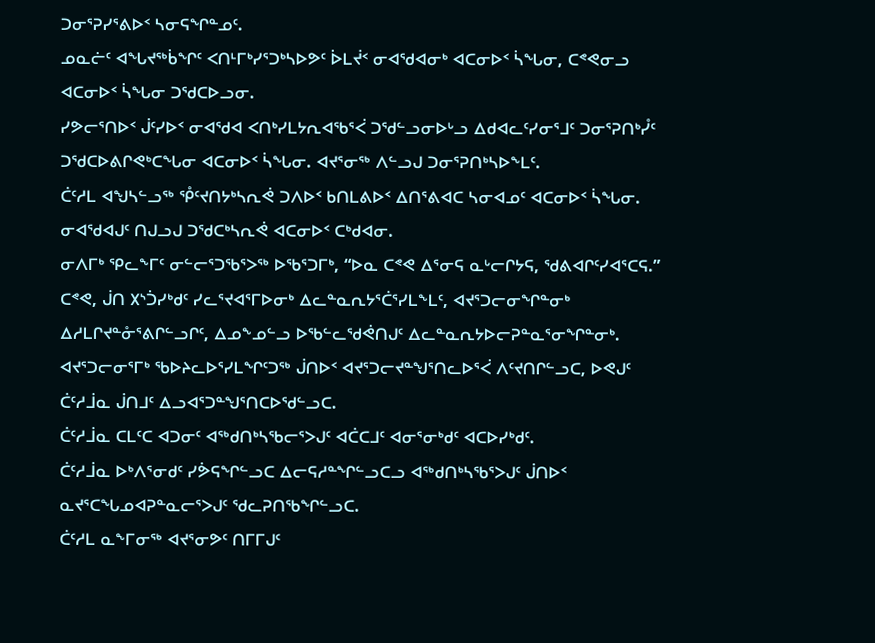ᑐᓂᕐᕈᓯᕐᕕᐅᑉ ᓴᓂᕋᖏᓐᓄᑦ.
ᓄᓇᓖᑦ ᐊᖓᔪᖅᑳᖏᑦ ᐸᑎᒻᒥᒃᓯᕐᑐᒃᓴᐅᕗᑦ ᐆᒪᔫᑉ ᓂᐊᖁᐊᓂᒃ ᐊᑕᓂᐅᑉ ᓵᖓᓂ, ᑕᕝᕙᓂᓗ ᐊᑕᓂᐅᑉ ᓵᖓᓂ ᑐᖁᑕᐅᓗᓂ.
ᓯᕗᓕᕐᑎᐅᑉ ᒎᑦᓯᐅᑉ ᓂᐊᖁᐊ ᐸᑎᒃᓯᒪᔭᕆᐊᖃᕐᐹ ᑐᖁᓪᓗᓂᐅᒡᓗ ᐃᑯᐊᓚᑦᓯᓂᕐᒧᑦ ᑐᓂᕐᕈᑎᒃᓮᑦ ᑐᖁᑕᐅᕕᒋᕙᒃᑕᖓᓂ ᐊᑕᓂᐅᑉ ᓵᖓᓂ. ᐊᔪᕐᓂᖅ ᐱᓪᓗᒍ ᑐᓂᕐᕈᑎᒃᓴᐅᖕᒪᑦ.
ᑖᑦᓱᒪ ᐊᖑᓴᓪᓗᖅ ᕾᑦᔪᑎᔭᒃᓴᕆᕚ ᑐᐱᐅᑉ ᑲᑎᒪᕕᐅᑉ ᐃᑎᕐᕕᐊᑕ ᓴᓂᐊᓄᑦ ᐊᑕᓂᐅᑉ ᓵᖓᓂ. ᓂᐊᖁᐊᒍᑦ ᑎᒍᓗᒍ ᑐᖁᑕᒃᓴᕆᕚ ᐊᑕᓂᐅᑉ ᑕᒃᑯᐊᓂ.
ᓂᐱᒥᒃ ᕿᓚᖕᒥᑦ ᓂᓪᓕᕐᑐᖃᕐᐳᖅ ᐅᖃᕐᑐᒥᒃ, “ᐅᓇ ᑕᕝᕙ ᐃᕐᓂᕋ ᓇᒡᓕᒋᔭᕋ, ᖁᕕᐊᒋᑦᓯᐊᕐᑕᕋ.”
ᑕᕝᕙ, ᒎᑎ ᙭ᔅᑑᓯᒃᑯᑦ ᓯᓚᕐᔪᐊᕐᒥᐅᓂᒃ ᐃᓚᓐᓇᕆᔭᕐᑖᕐᓯᒪᖕᒪᑦ, ᐊᔪᕐᑐᓕᓂᖏᓐᓂᒃ ᐃᓱᒪᒋᔪᓐᓁᕐᕕᒋᓪᓗᒋᑦ, ᐃᓄᖕᓄᓪᓗ ᐅᖃᓪᓚᖁᕚᑎᒍᑦ ᐃᓚᓐᓇᕆᔭᐅᓕᕈᓐᓇᕐᓂᖏᓐᓂᒃ.
ᐊᔪᕐᑐᓕᓂᕐᒥᒃ ᖃᐅᔨᓚᐅᕐᓯᒪᖏᑦᑐᖅ ᒎᑎᐅᑉ ᐊᔪᕐᑐᓕᔪᓐᖑᕐᑎᓚᐅᕐᐹ ᐱᑦᔪᑎᒋᓪᓗᑕ, ᐅᕙᒍᑦ ᑖᑦᓱᒨᓇ ᒎᑎᒧᑦ ᐃᓗᐊᕐᑐᓐᖑᕐᑎᑕᐅᖁᓪᓗᑕ.
ᑖᑦᓱᒨᓇ ᑕᒪᑦᑕ ᐊᑐᓂᑦ ᐊᖅᑯᑎᒃᓴᖃᓕᕐᐳᒍᑦ ᐊᑖᑕᒧᑦ ᐊᓂᕐᓂᒃᑯᑦ ᐊᑕᐅᓯᒃᑯᑦ.
ᑖᑦᓱᒨᓇ ᐅᒃᐱᕐᓂᑯᑦ ᓯᕘᕋᖏᓪᓗᑕ ᐃᓕᕋᓱᓐᖏᓪᓗᑕᓗ ᐊᖅᑯᑎᒃᓴᖃᕐᐳᒍᑦ ᒎᑎᐅᑉ ᓇᔪᕐᑕᖓᓄᐊᕈᓐᓇᓕᕐᐳᒍᑦ ᖁᓚᕈᑎᖃᖏᓪᓗᑕ.
ᑖᑦᓱᒪ ᓇᖕᒥᓂᖅ ᐊᔪᕐᓂᕗᑦ ᑎᒥᒥᒍᑦ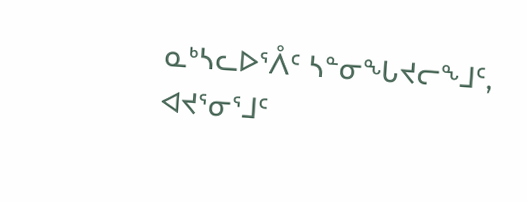ᓇᒃᓴᓚᐅᕐᐰᑦ ᓴᓐᓂᖓᔪᓕᖕᒧᑦ, ᐊᔪᕐᓂᕐᒧᑦ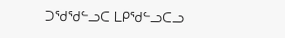ᑐᖁᖁᓪᓗᑕ ᒪᑭᖁᓪᓗᑕᓗ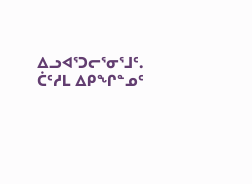ᐃᓗᐊᕐᑐᓕᕐᓂᕐᒧᑦ. ᑖᑦᓱᒪ ᐃᑭᖏᓐᓄᑦ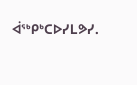ᐋᖅᑭᒃᑕᐅᓯᒪᕗᓯ.